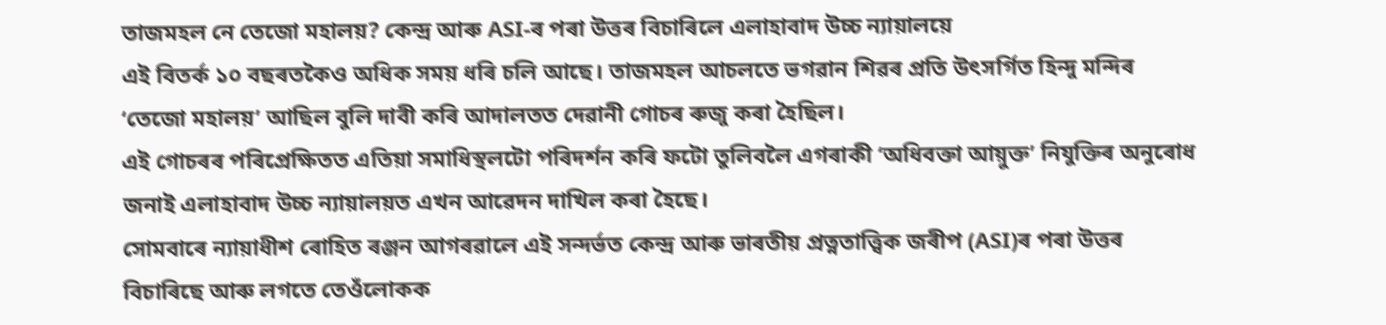তাজমহল নে তেজো মহালয়? কেন্দ্ৰ আৰু ASI-ৰ পৰা উত্তৰ বিচাৰিলে এলাহাবাদ উচ্চ ন্যায়ালয়ে
এই বিতৰ্ক ১০ বছৰতকৈও অধিক সময় ধৰি চলি আছে। তাজমহল আচলতে ভগৱান শিৱৰ প্ৰতি উৎসৰ্গিত হিন্দু মন্দিৰ ‘তেজো মহালয়’ আছিল বুলি দাবী কৰি আদালতত দেৱানী গোচৰ ৰুজু কৰা হৈছিল।
এই গোচৰৰ পৰিপ্ৰেক্ষিতত এতিয়া সমাধিস্থলটো পৰিদৰ্শন কৰি ফটো তুলিবলৈ এগৰাকী ‘অধিবক্তা আয়ুক্ত’ নিযুক্তিৰ অনুৰোধ জনাই এলাহাবাদ উচ্চ ন্যায়ালয়ত এখন আৱেদন দাখিল কৰা হৈছে।
সোমবাৰে ন্যায়াধীশ ৰোহিত ৰঞ্জন আগৰৱালে এই সন্দৰ্ভত কেন্দ্ৰ আৰু ভাৰতীয় প্ৰত্নতাত্ত্বিক জৰীপ (ASI)ৰ পৰা উত্তৰ বিচাৰিছে আৰু লগতে তেওঁলোকক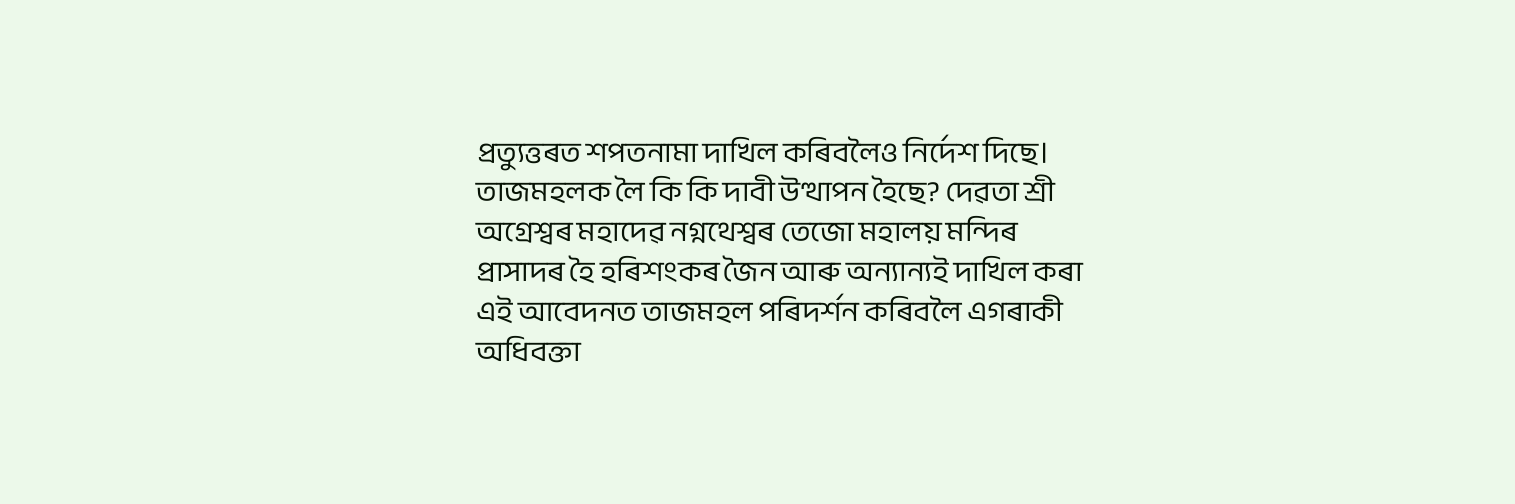প্ৰত্যুত্তৰত শপতনামা দাখিল কৰিবলৈও নিৰ্দেশ দিছে।
তাজমহলক লৈ কি কি দাবী উত্থাপন হৈছে? দেৱতা শ্ৰী অগ্ৰেশ্বৰ মহাদেৱ নগ্নথেশ্বৰ তেজো মহালয় মন্দিৰ প্ৰাসাদৰ হৈ হৰিশংকৰ জৈন আৰু অন্যান্যই দাখিল কৰা এই আবেদনত তাজমহল পৰিদৰ্শন কৰিবলৈ এগৰাকী অধিবক্তা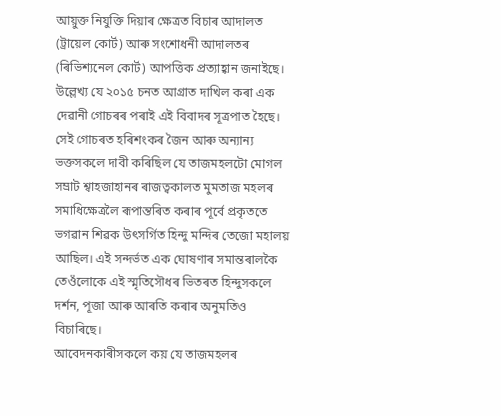আয়ুক্ত নিযুক্তি দিয়াৰ ক্ষেত্ৰত বিচাৰ আদালত (ট্ৰায়েল কোৰ্ট) আৰু সংশোধনী আদালতৰ (ৰিভিশ্যনেল কোৰ্ট) আপত্তিক প্ৰত্যাহ্বান জনাইছে।
উল্লেখ্য যে ২০১৫ চনত আগ্ৰাত দাখিল কৰা এক দেৱানী গোচৰৰ পৰাই এই বিবাদৰ সূত্ৰপাত হৈছে। সেই গোচৰত হৰিশংকৰ জৈন আৰু অন্যান্য ভক্তসকলে দাবী কৰিছিল যে তাজমহলটো মোগল সম্ৰাট শ্বাহজাহানৰ ৰাজত্বকালত মুমতাজ মহলৰ সমাধিক্ষেত্ৰলৈ ৰূপান্তৰিত কৰাৰ পূৰ্বে প্ৰকৃততে ভগৱান শিৱক উৎসৰ্গিত হিন্দু মন্দিৰ তেজো মহালয় আছিল। এই সন্দৰ্ভত এক ঘোষণাৰ সমান্তৰালকৈ তেওঁলোকে এই স্মৃতিসৌধৰ ভিতৰত হিন্দুসকলে দৰ্শন, পূজা আৰু আৰতি কৰাৰ অনুমতিও বিচাৰিছে।
আবেদনকাৰীসকলে কয় যে তাজমহলৰ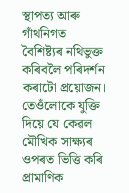স্থাপত্য আৰু গাঁথনিগত বৈশিষ্ট্যৰ নথিভুক্ত কৰিবলৈ পৰিদৰ্শন কৰাটো প্ৰয়োজন। তেওঁলোকে যুক্তি দিয়ে যে কেৱল মৌখিক সাক্ষ্যৰ ওপৰত ভিত্তি কৰি প্ৰামাণিক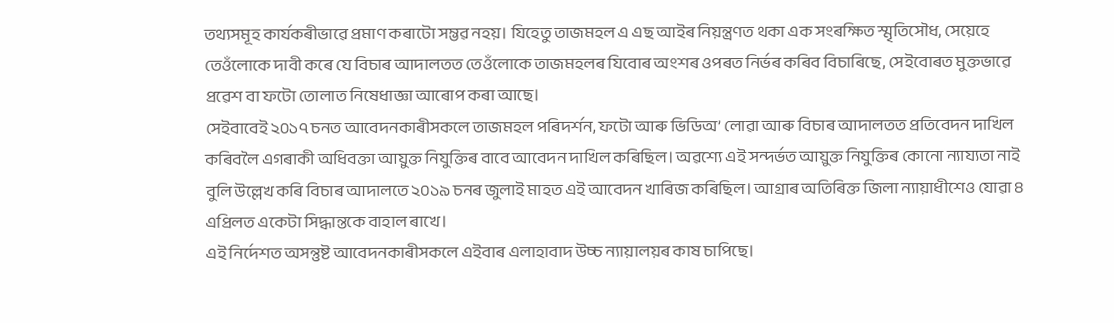তথ্যসমূহ কাৰ্যকৰীভাৱে প্ৰমাণ কৰাটো সম্ভৱ নহয়। যিহেতু তাজমহল এ এছ আইৰ নিয়ন্ত্ৰণত থকা এক সংৰক্ষিত স্মৃতিসৌধ, সেয়েহে তেওঁলোকে দাবী কৰে যে বিচাৰ আদালতত তেওঁলোকে তাজমহলৰ যিবোৰ অংশৰ ওপৰত নিৰ্ভৰ কৰিব বিচাৰিছে, সেইবোৰত মুক্তভাৱে প্ৰৱেশ বা ফটো তোলাত নিষেধাজ্ঞা আৰোপ কৰা আছে।
সেইবাবেই ২০১৭ চনত আবেদনকাৰীসকলে তাজমহল পৰিদৰ্শন, ফটো আৰু ভিডিঅ’ লোৱা আৰু বিচাৰ আদালতত প্ৰতিবেদন দাখিল কৰিবলৈ এগৰাকী অধিবক্তা আয়ুক্ত নিযুক্তিৰ বাবে আবেদন দাখিল কৰিছিল। অৱশ্যে এই সন্দৰ্ভত আয়ুক্ত নিযুক্তিৰ কোনো ন্যায্যতা নাই বুলি উল্লেখ কৰি বিচাৰ আদালতে ২০১৯ চনৰ জুলাই মাহত এই আবেদন খাৰিজ কৰিছিল। আগ্ৰাৰ অতিৰিক্ত জিলা ন্যায়াধীশেও যোৱা ৪ এপ্ৰিলত একেটা সিদ্ধান্তকে বাহাল ৰাখে।
এই নিৰ্দেশত অসন্তুষ্ট আবেদনকাৰীসকলে এইবাৰ এলাহাবাদ উচ্চ ন্যায়ালয়ৰ কাষ চাপিছে।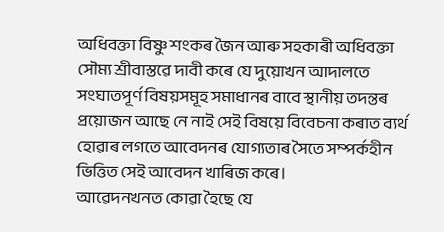অধিবক্তা বিষ্ণু শংকৰ জৈন আৰু সহকাৰী অধিবক্তা সৌম্য শ্ৰীবাস্তৱে দাবী কৰে যে দুয়োখন আদালতে সংঘাতপূৰ্ণ বিষয়সমূহ সমাধানৰ বাবে স্থানীয় তদন্তৰ প্ৰয়োজন আছে নে নাই সেই বিষয়ে বিবেচনা কৰাত ব্যৰ্থ হোৱাৰ লগতে আবেদনৰ যোগ্যতাৰ সৈতে সম্পৰ্কহীন ভিত্তিত সেই আবেদন খাৰিজ কৰে।
আৱেদনখনত কোৱা হৈছে যে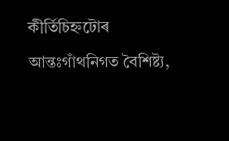কীৰ্তিচিহ্নটোৰ আন্তঃগাঁথনিগত বৈশিষ্ট্য,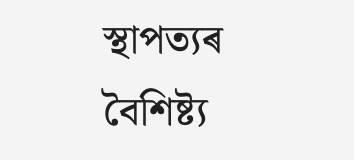স্থাপত্যৰ বৈশিষ্ট্য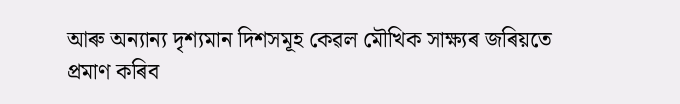আৰু অন্যান্য দৃশ্যমান দিশসমূহ কেৱল মৌখিক সাক্ষ্যৰ জৰিয়তে প্ৰমাণ কৰিব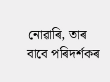নোৱাৰি, তাৰ বাবে পৰিদৰ্শকৰ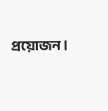প্ৰয়োজন।